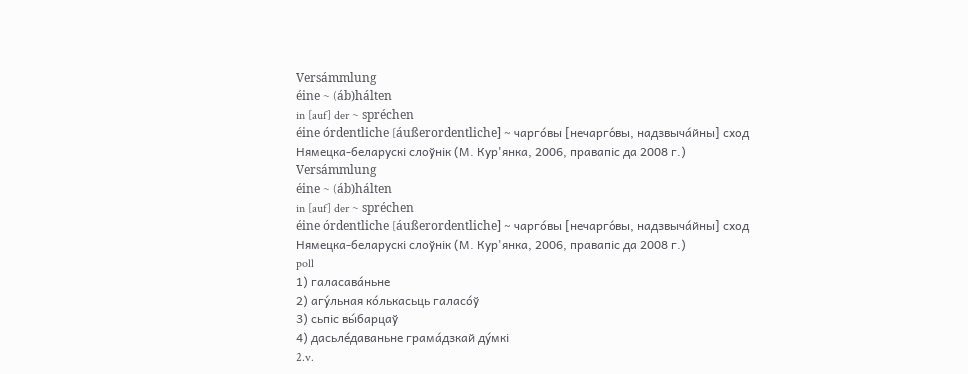Versámmlung
éine ~ (áb)hálten
in [auf] der ~ spréchen
éine órdentliche [áußerordentliche] ~ чарго́вы [нечарго́вы, надзвыча́йны] сход
Нямецка-беларускі слоўнік (М. Кур'янка, 2006, правапіс да 2008 г.)
Versámmlung
éine ~ (áb)hálten
in [auf] der ~ spréchen
éine órdentliche [áußerordentliche] ~ чарго́вы [нечарго́вы, надзвыча́йны] сход
Нямецка-беларускі слоўнік (М. Кур'янка, 2006, правапіс да 2008 г.)
poll
1) галасава́ньне
2) агу́льная ко́лькасьць галасо́ў
3) сьпіс вы́барцаў
4) дасьле́даваньне грама́дзкай ду́мкі
2.v.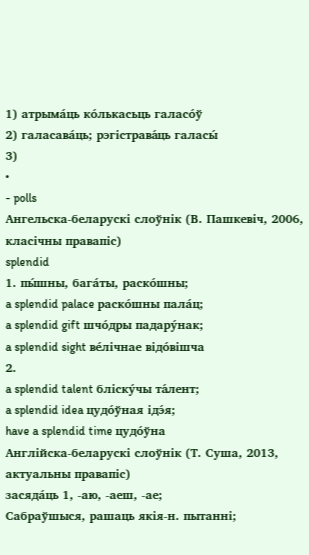1) атрыма́ць ко́лькасьць галасо́ў
2) галасава́ць; рэгістрава́ць галасы́
3)
•
- polls
Ангельска-беларускі слоўнік (В. Пашкевіч, 2006, класічны правапіс)
splendid
1. пы́шны, бага́ты, раско́шны;
a splendid palace раско́шны пала́ц;
a splendid gift шчо́дры падару́нак;
a splendid sight ве́лічнае відо́вішча
2.
a splendid talent бліску́чы та́лент;
a splendid idea цудо́ўная ідэ́я;
have a splendid time цудо́ўна
Англійска-беларускі слоўнік (Т. Суша, 2013, актуальны правапіс)
засяда́ць 1, ‑аю, ‑аеш, ‑ае;
Сабраўшыся, рашаць якія‑н. пытанні;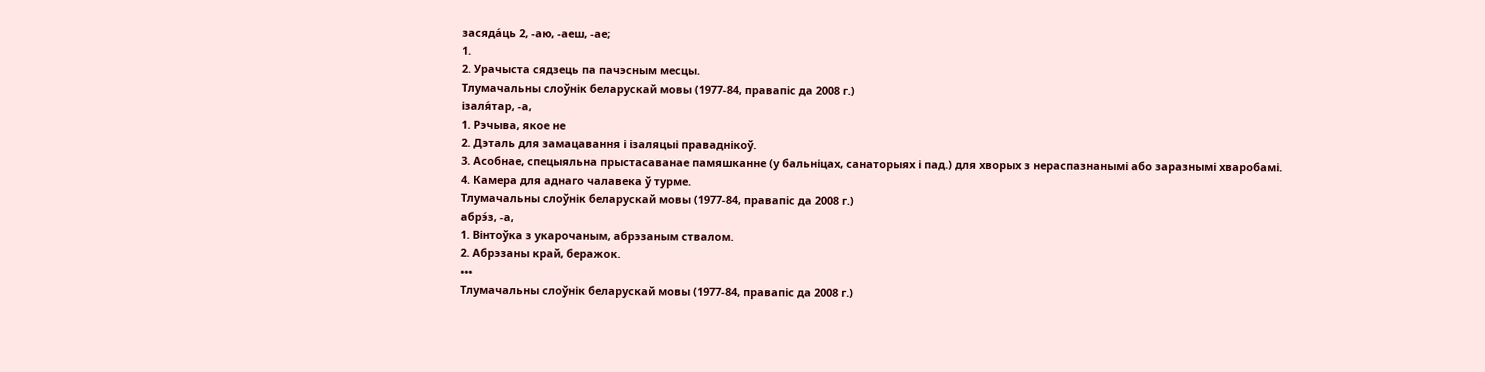засяда́ць 2, ‑аю, ‑аеш, ‑ае;
1.
2. Урачыста сядзець па пачэсным месцы.
Тлумачальны слоўнік беларускай мовы (1977-84, правапіс да 2008 г.)
ізаля́тар, ‑а,
1. Рэчыва, якое не
2. Дэталь для замацавання і ізаляцыі праваднікоў.
3. Асобнае, спецыяльна прыстасаванае памяшканне (у бальніцах, санаторыях і пад.) для хворых з нераспазнанымі або заразнымі хваробамі.
4. Камера для аднаго чалавека ў турме.
Тлумачальны слоўнік беларускай мовы (1977-84, правапіс да 2008 г.)
абрэ́з, ‑а,
1. Вінтоўка з укарочаным, абрэзаным ствалом.
2. Абрэзаны край, беражок.
•••
Тлумачальны слоўнік беларускай мовы (1977-84, правапіс да 2008 г.)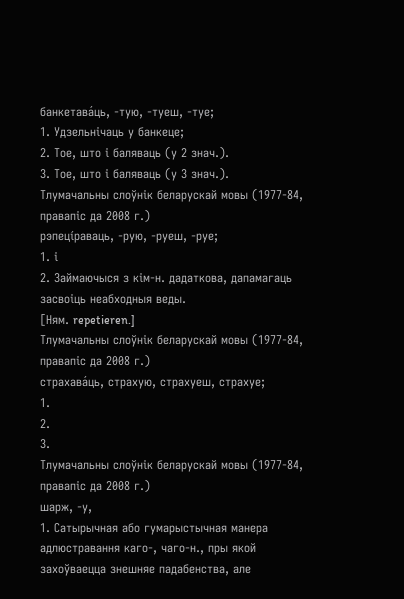банкетава́ць, ‑тую, ‑туеш, ‑туе;
1. Удзельнічаць у банкеце;
2. Тое, што і баляваць (у 2 знач.).
3. Тое, што і баляваць (у 3 знач.).
Тлумачальны слоўнік беларускай мовы (1977-84, правапіс да 2008 г.)
рэпеці́раваць, ‑рую, ‑руеш, ‑руе;
1. і
2. Займаючыся з кім‑н. дадаткова, дапамагаць засвоіць неабходныя веды.
[Ням. repetieren.]
Тлумачальны слоўнік беларускай мовы (1977-84, правапіс да 2008 г.)
страхава́ць, страхую, страхуеш, страхуе;
1.
2.
3.
Тлумачальны слоўнік беларускай мовы (1977-84, правапіс да 2008 г.)
шарж, ‑у,
1. Сатырычная або гумарыстычная манера адлюстравання каго‑, чаго‑н., пры якой захоўваецца знешняе падабенства, але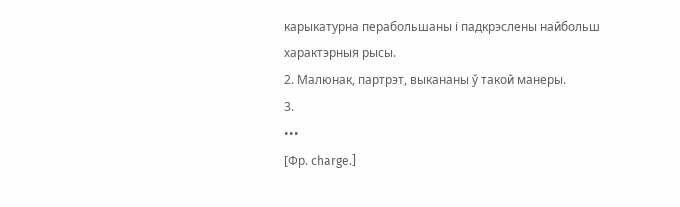карыкатурна перабольшаны і падкрэслены найбольш характэрныя рысы.
2. Малюнак, партрэт, выкананы ў такой манеры.
3.
•••
[Фр. charge.]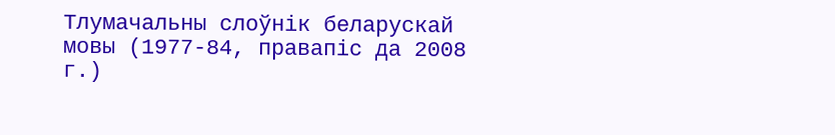Тлумачальны слоўнік беларускай мовы (1977-84, правапіс да 2008 г.)